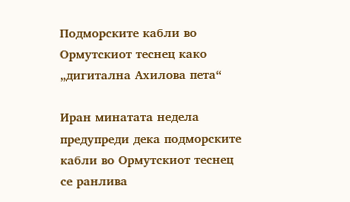Подморските кабли во Ормутскиот теснец како „дигитална Ахилова пета“

Иран минатата недела предупреди дека подморските кабли во Ормутскиот теснец се ранлива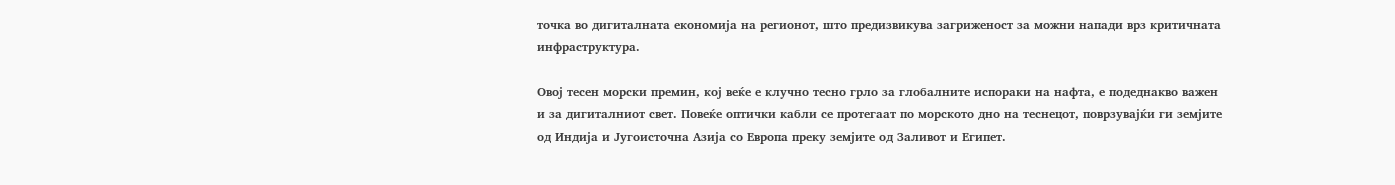точка во дигиталната економија на регионот, што предизвикува загриженост за можни напади врз критичната инфраструктура.

Овој тесен морски премин, кој веќе е клучно тесно грло за глобалните испораки на нафта, е подеднакво важен и за дигиталниот свет. Повеќе оптички кабли се протегаат по морското дно на теснецот, поврзувајќи ги земјите од Индија и Југоисточна Азија со Европа преку земјите од Заливот и Египет.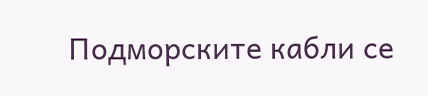Подморските кабли се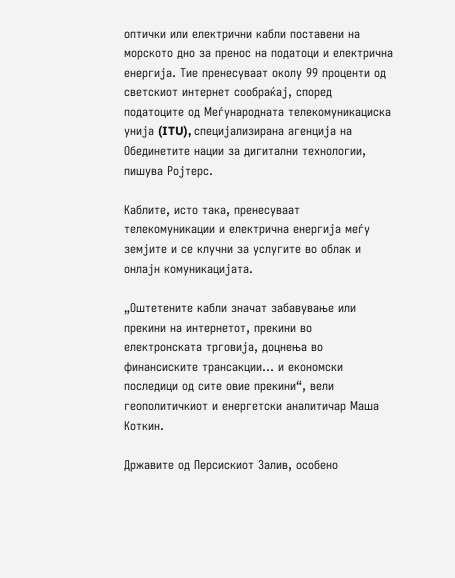оптички или електрични кабли поставени на морското дно за пренос на податоци и електрична енергија. Тие пренесуваат околу 99 проценти од светскиот интернет сообраќај, според податоците од Меѓународната телекомуникациска унија (ITU), специјализирана агенција на Обединетите нации за дигитални технологии, пишува Ројтерс.

Каблите, исто така, пренесуваат телекомуникации и електрична енергија меѓу земјите и се клучни за услугите во облак и онлајн комуникацијата.

„Оштетените кабли значат забавување или прекини на интернетот, прекини во електронската трговија, доцнења во финансиските трансакции… и економски последици од сите овие прекини“, вели геополитичкиот и енергетски аналитичар Маша Коткин.

Државите од Персискиот Залив, особено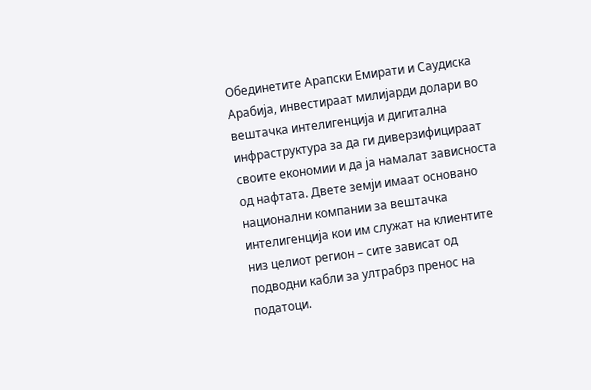Обединетите Арапски Емирати и Саудиска Арабија, инвестираат милијарди долари во вештачка интелигенција и дигитална инфраструктура за да ги диверзифицираат своите економии и да ја намалат зависноста од нафтата. Двете земји имаат основано национални компании за вештачка интелигенција кои им служат на клиентите низ целиот регион – сите зависат од подводни кабли за ултрабрз пренос на податоци.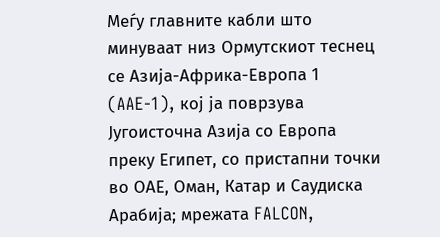Меѓу главните кабли што минуваат низ Ормутскиот теснец се Азија-Африка-Европа 1 (AAE-1), кој ја поврзува Југоисточна Азија со Европа преку Египет, со пристапни точки во ОАЕ, Оман, Катар и Саудиска Арабија; мрежата FALCON,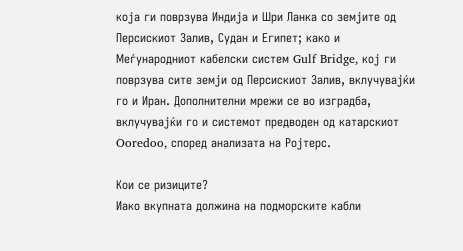која ги поврзува Индија и Шри Ланка со земјите од Персискиот Залив, Судан и Египет; како и Меѓународниот кабелски систем Gulf Bridge, кој ги поврзува сите земји од Персискиот Залив, вклучувајќи го и Иран. Дополнителни мрежи се во изградба, вклучувајќи го и системот предводен од катарскиот Ooredoo, според анализата на Ројтерс.

Кои се ризиците?
Иако вкупната должина на подморските кабли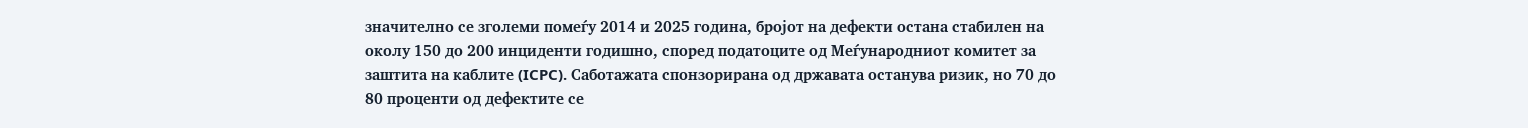значително се зголеми помеѓу 2014 и 2025 година, бројот на дефекти остана стабилен на околу 150 до 200 инциденти годишно, според податоците од Меѓународниот комитет за заштита на каблите (ICPC). Саботажата спонзорирана од државата останува ризик, но 70 до 80 проценти од дефектите се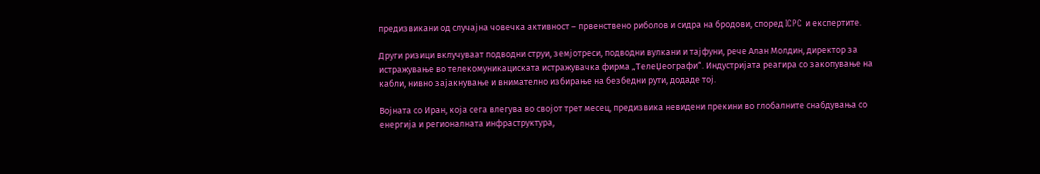предизвикани од случајна човечка активност – првенствено риболов и сидра на бродови, според ICPC и експертите.

Други ризици вклучуваат подводни струи, земјотреси, подводни вулкани и тајфуни, рече Алан Молдин, директор за истражување во телекомуникациската истражувачка фирма „ТелеЏеографи“. Индустријата реагира со закопување на кабли, нивно зајакнување и внимателно избирање на безбедни рути, додаде тој.

Војната со Иран, која сега влегува во својот трет месец, предизвика невидени прекини во глобалните снабдувања со енергија и регионалната инфраструктура,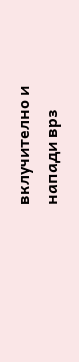вклучително и напади врз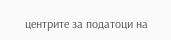центрите за податоци на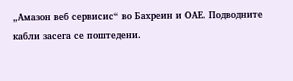„Амазон веб сервисис“ во Бахреин и ОАЕ. Подводните кабли засега се поштедени.